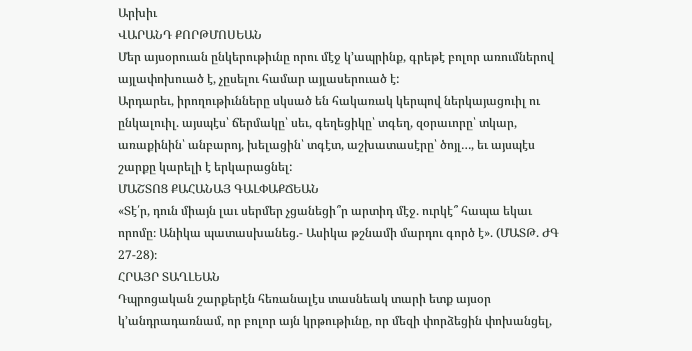Արխիւ
ՎԱՐԱՆԴ ՔՈՐԹՄՈՍԵԱՆ
Մեր այսօրուան ընկերութիւնը որու մէջ կ՚ապրինք, գրեթէ բոլոր առումներով այլափոխուած է, չըսելու համար այլասերուած է:
Արդարեւ, իրողութիւնները սկսած են հակառակ կերպով ներկայացուիլ ու ընկալուիլ. այսպէս՝ ճերմակը՝ սեւ, գեղեցիկը՝ տգեղ, զօրաւորը՝ տկար, առաքինին՝ անբարոյ, խելացին՝ տգէտ, աշխատասէրը՝ ծոյլ…, եւ այսպէս շարքը կարելի է երկարացնել:
ՄԱՇՏՈՑ ՔԱՀԱՆԱՅ ԳԱԼՓԱՔՃԵԱՆ
«Տէ՛ր, դուն միայն լաւ սերմեր չցանեցի՞ր արտիդ մէջ. ուրկէ՞ հապա եկաւ որոմը։ Անիկա պատասխանեց.- Ասիկա թշնամի մարդու գործ է». (ՄԱՏԹ. ԺԳ 27-28)։
ՀՐԱՅՐ ՏԱՂԼԵԱՆ
Դպրոցական շարքերէն հեռանալէս տասնեակ տարի ետք այսօր կ՚անդրադառնամ, որ բոլոր այն կրթութիւնը, որ մեզի փորձեցին փոխանցել,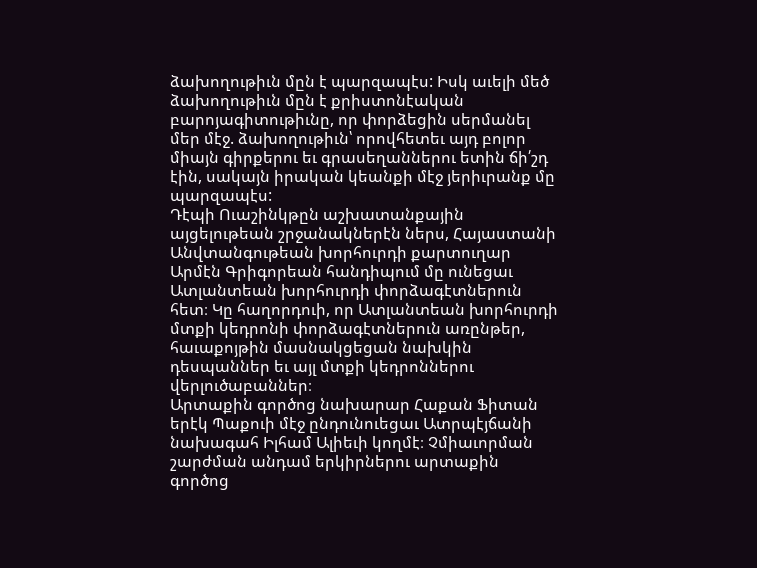ձախողութիւն մըն է պարզապէս: Իսկ աւելի մեծ ձախողութիւն մըն է քրիստոնէական բարոյագիտութիւնը, որ փորձեցին սերմանել մեր մէջ. ձախողութիւն՝ որովհետեւ այդ բոլոր միայն գիրքերու եւ գրասեղաններու ետին ճի՛շդ էին, սակայն իրական կեանքի մէջ յերիւրանք մը պարզապէս:
Դէպի Ուաշինկթըն աշխատանքային այցելութեան շրջանակներէն ներս, Հայաստանի Անվտանգութեան խորհուրդի քարտուղար Արմէն Գրիգորեան հանդիպում մը ունեցաւ Ատլանտեան խորհուրդի փորձագէտներուն հետ։ Կը հաղորդուի, որ Ատլանտեան խորհուրդի մտքի կեդրոնի փորձագէտներուն առընթեր, հաւաքոյթին մասնակցեցան նախկին դեսպաններ եւ այլ մտքի կեդրոններու վերլուծաբաններ։
Արտաքին գործոց նախարար Հաքան Ֆիտան երէկ Պաքուի մէջ ընդունուեցաւ Ատրպէյճանի նախագահ Իլհամ Ալիեւի կողմէ։ Չմիաւորման շարժման անդամ երկիրներու արտաքին գործոց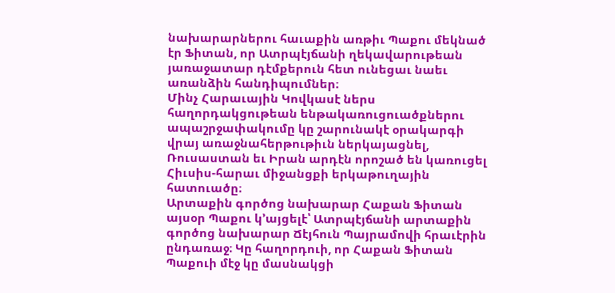նախարարներու հաւաքին առթիւ Պաքու մեկնած էր Ֆիտան, որ Ատրպէյճանի ղեկավարութեան յառաջատար դէմքերուն հետ ունեցաւ նաեւ առանձին հանդիպումներ։
Մինչ Հարաւային Կովկասէ ներս հաղորդակցութեան ենթակառուցուածքներու ապաշրջափակումը կը շարունակէ օրակարգի վրայ առաջնահերթութիւն ներկայացնել, Ռուսաստան եւ Իրան արդէն որոշած են կառուցել Հիւսիս-հարաւ միջանցքի երկաթուղային հատուածը։
Արտաքին գործոց նախարար Հաքան Ֆիտան այսօր Պաքու կ՚այցելէ՝ Ատրպէյճանի արտաքին գործոց նախարար Ճէյհուն Պայրամովի հրաւէրին ընդառաջ։ Կը հաղորդուի, որ Հաքան Ֆիտան Պաքուի մէջ կը մասնակցի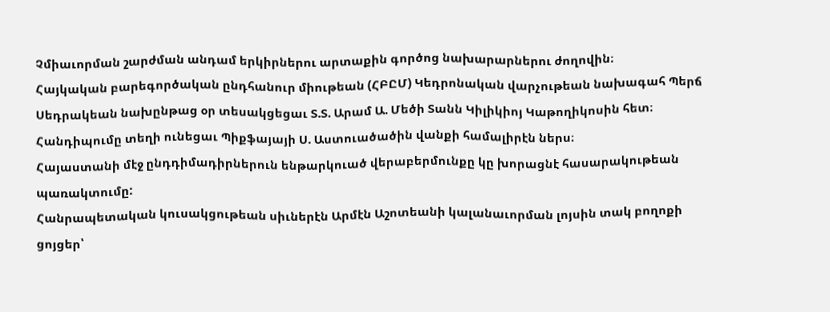Չմիաւորման շարժման անդամ երկիրներու արտաքին գործոց նախարարներու ժողովին։
Հայկական բարեգործական ընդհանուր միութեան (ՀԲԸՄ) Կեդրոնական վարչութեան նախագահ Պերճ Սեդրակեան նախընթաց օր տեսակցեցաւ Տ.Տ. Արամ Ա. Մեծի Տանն Կիլիկիոյ Կաթողիկոսին հետ։ Հանդիպումը տեղի ունեցաւ Պիքֆայայի Ս. Աստուածածին վանքի համալիրէն ներս։
Հայաստանի մէջ ընդդիմադիրներուն ենթարկուած վերաբերմունքը կը խորացնէ հասարակութեան պառակտումը:
Հանրապետական կուսակցութեան սիւներէն Արմէն Աշոտեանի կալանաւորման լոյսին տակ բողոքի ցոյցեր՝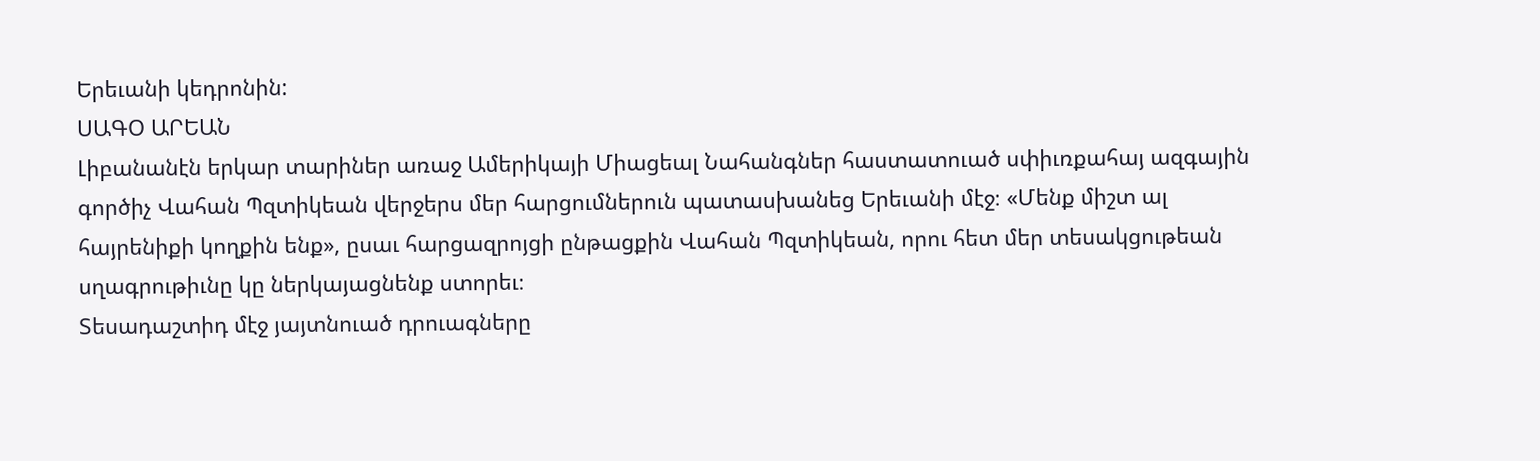Երեւանի կեդրոնին:
ՍԱԳՕ ԱՐԵԱՆ
Լիբանանէն երկար տարիներ առաջ Ամերիկայի Միացեալ Նահանգներ հաստատուած սփիւռքահայ ազգային գործիչ Վահան Պզտիկեան վերջերս մեր հարցումներուն պատասխանեց Երեւանի մէջ։ «Մենք միշտ ալ հայրենիքի կողքին ենք», ըսաւ հարցազրոյցի ընթացքին Վահան Պզտիկեան, որու հետ մեր տեսակցութեան սղագրութիւնը կը ներկայացնենք ստորեւ։
Տեսադաշտիդ մէջ յայտնուած դրուագները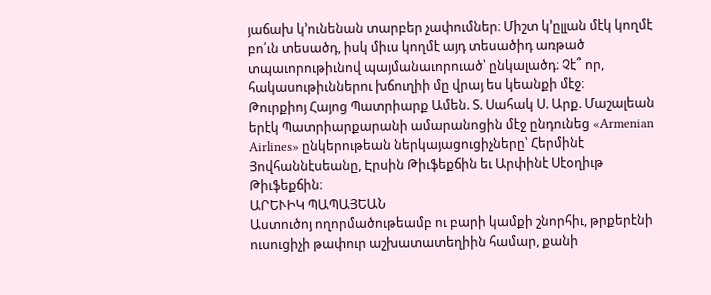յաճախ կ՚ունենան տարբեր չափումներ։ Միշտ կ՚ըլլան մէկ կողմէ բո՛ւն տեսածդ, իսկ միւս կողմէ այդ տեսածիդ առթած տպաւորութիւնով պայմանաւորուած՝ ընկալածդ։ Չէ՞ որ, հակասութիւններու խճուղիի մը վրայ ես կեանքի մէջ։
Թուրքիոյ Հայոց Պատրիարք Ամեն. Տ. Սահակ Ս. Արք. Մաշալեան երէկ Պատրիարքարանի ամարանոցին մէջ ընդունեց «Armenian Airlines» ընկերութեան ներկայացուցիչները՝ Հերմինէ Յովհաննէսեանը, Էրսին Թիւֆեքճին եւ Արփինէ Սէօղիւթ Թիւֆեքճին։
ԱՐԵՒԻԿ ՊԱՊԱՅԵԱՆ
Աստուծոյ ողորմածութեամբ ու բարի կամքի շնորհիւ, թրքերէնի ուսուցիչի թափուր աշխատատեղիին համար, քանի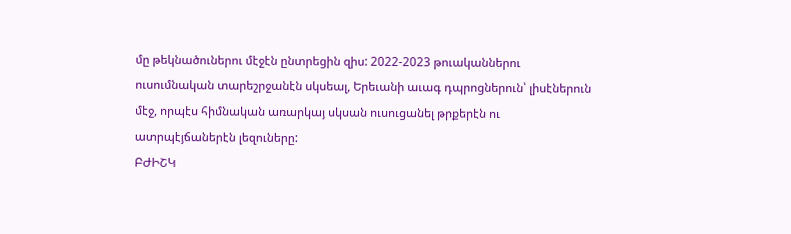մը թեկնածուներու մէջէն ընտրեցին զիս: 2022-2023 թուականներու ուսումնական տարեշրջանէն սկսեալ, Երեւանի աւագ դպրոցներուն՝ լիսէներուն մէջ, որպէս հիմնական առարկայ սկսան ուսուցանել թրքերէն ու ատրպէյճաներէն լեզուները:
ԲԺԻՇԿ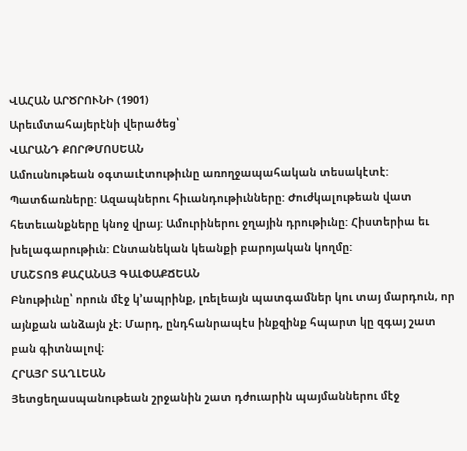ՎԱՀԱՆ ԱՐԾՐՈՒՆԻ (1901)
Արեւմտահայերէնի վերածեց՝
ՎԱՐԱՆԴ ՔՈՐԹՄՈՍԵԱՆ
Ամուսնութեան օգտաւէտութիւնը առողջապահական տեսակէտէ: Պատճառները: Ազապներու հիւանդութիւնները: Ժուժկալութեան վատ հետեւանքները կնոջ վրայ: Ամուրիներու ջղային դրութիւնը: Հիստերիա եւ խելագարութիւն: Ընտանեկան կեանքի բարոյական կողմը:
ՄԱՇՏՈՑ ՔԱՀԱՆԱՅ ԳԱԼՓԱՔՃԵԱՆ
Բնութիւնը՝ որուն մէջ կ՚ապրինք, լռելեայն պատգամներ կու տայ մարդուն, որ այնքան անձայն չէ։ Մարդ, ընդհանրապէս ինքզինք հպարտ կը զգայ շատ բան գիտնալով։
ՀՐԱՅՐ ՏԱՂԼԵԱՆ
Յետցեղասպանութեան շրջանին շատ դժուարին պայմաններու մէջ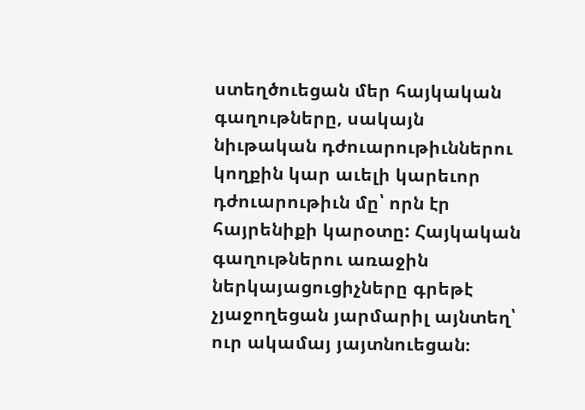ստեղծուեցան մեր հայկական գաղութները, սակայն նիւթական դժուարութիւններու կողքին կար աւելի կարեւոր դժուարութիւն մը՝ որն էր հայրենիքի կարօտը: Հայկական գաղութներու առաջին ներկայացուցիչները գրեթէ չյաջողեցան յարմարիլ այնտեղ՝ ուր ակամայ յայտնուեցան։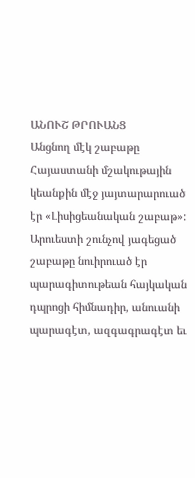ԱՆՈՒՇ ԹՐՈՒԱՆՑ
Անցնող մէկ շաբաթը Հայաստանի մշակութային կեանքին մէջ յայտարարուած էր «Լիսիցեանական շաբաթ»:
Արուեստի շունչով յագեցած շաբաթը նուիրուած էր պարագիտութեան հայկական դպրոցի հիմնադիր, անուանի պարագէտ, ազգագրագէտ եւ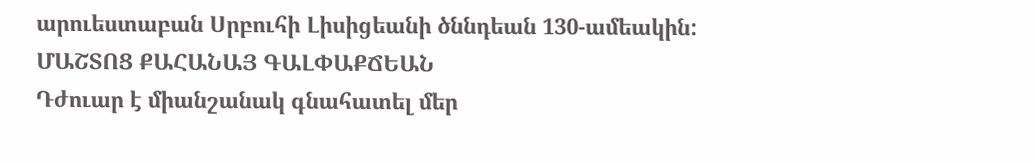արուեստաբան Սրբուհի Լիսիցեանի ծննդեան 130-ամեակին:
ՄԱՇՏՈՑ ՔԱՀԱՆԱՅ ԳԱԼՓԱՔՃԵԱՆ
Դժուար է միանշանակ գնահատել մեր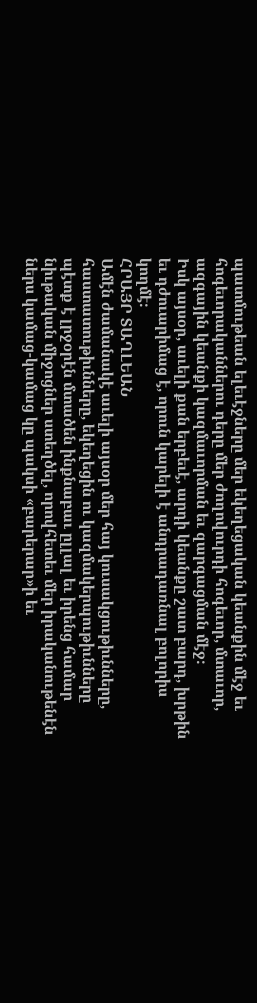պատմութեան ելեւէջները մեր եկեղեցական կեանքին մէջ եւ հոգեւորականներու դերը մեր ժողովուրդի հոգեւոր, մտաւոր, ազգային կեանքի կազմաւորման եւ զարգացման մէջ։
Իսկ այսօր, աւելի քան երբեւէ, արդի կեանքը շատ բարդ, խրթին եւ դժուարիմաց է, որուն կարելի է անդրադառնալ բոլորիս կողմէ։
ՀՐԱՅՐ ՏԱՂԼԵԱՆ
Ամէն ժամանակէ աւելի այսօր մեր հայ կուսակցութիւնները, հաստատութիւնները, եկեղեցին ու կազմակերպութիւնները պէտք է լրջօրէն մտածեն ինքնաբաւ ըլլալ եւ իրենց համար նիւթական միջոցներ ստեղծել, որովհետեւ մեր իրականութենէն ներս կամաց-կամաց կը պակսի «բարերար»ի եւ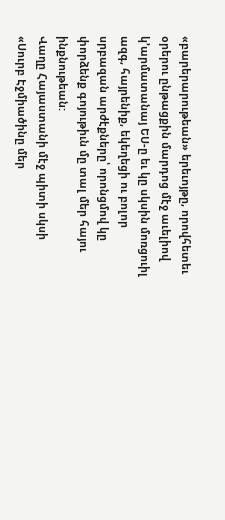«բարերարութեան» երեւոյթը, որովհետեւ օրերու ընթացքին մարդոց մէջ աւելիով կ՚արմատանայ ԵՍ-ը եւ կը սկսին մոռցուիլ ազգ, հայրենիք, եկեղեցի ու բոլոր սրբազան արժէքները՝ որոնցմով կը փորձենք գոյութիւն մը տալ մեր հայու ինքնութեան:
Վաղը Հայաստանի մէջ պիտի սկսի «Սուրբ Էջմիածինը մեր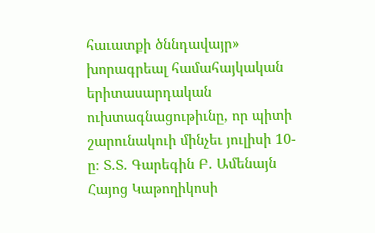հաւատքի ծննդավայր» խորագրեալ համահայկական երիտասարդական ուխտագնացութիւնը, որ պիտի շարունակուի մինչեւ յուլիսի 10-ը։ Տ.Տ. Գարեգին Բ. Ամենայն Հայոց Կաթողիկոսի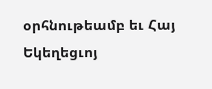օրհնութեամբ եւ Հայ Եկեղեցւոյ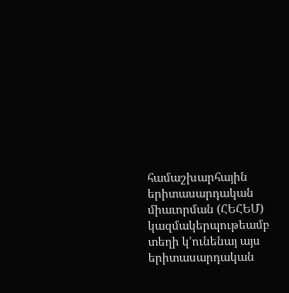համաշխարհային երիտասարդական միաւորման (ՀԵՀԵՄ) կազմակերպութեամբ տեղի կ՚ունենայ այս երիտասարդական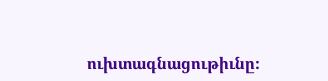ուխտագնացութիւնը։